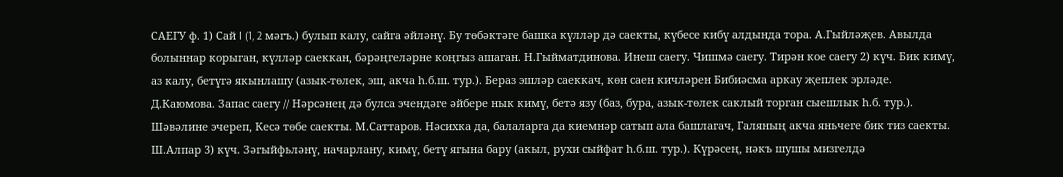САЕГУ ф. 1) Сай I (1, 2 мәгъ.) булып калу, сайга әйләнү. Бу төбәктәге башка күлләр дә саекты, күбесе кибү алдында тора. А.Гыйләҗев. Авылда болыннар корыган, күлләр саеккан, бәрәңгеләрне коңгыз ашаган. Н.Гыйматдинова. Инеш саегу. Чишмә саегу. Тирән кое саегу 2) күч. Бик кимү, аз калу, бетүгә якынлашу (азык-төлек, эш, акча һ.б.ш. тур.). Бераз эшләр саеккач, көн саен кичләрен Бибиәсма аркау җеплек эрләде. Д.Каюмова. Запас саегу // Нәрсәнең дә булса эчендәге әйбере нык кимү, бетә язу (баз, бура, азык-төлек саклый торган сыешлык һ.б. тур.). Шәвәлине эчереп, Кесә төбе саекты. М.Саттаров. Нәсихка да, балаларга да киемнәр сатып ала башлагач, Галяның акча яньчеге бик тиз саекты. Ш.Алпар 3) күч. Зәгыйфьләнү, начарлану, кимү, бетү ягына бару (акыл, рухи сыйфат һ.б.ш. тур.). Күрәсең, нәкъ шушы мизгелдә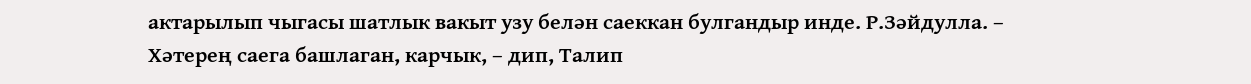актарылып чыгасы шатлык вакыт узу белән саеккан булгандыр инде. Р.Зәйдулла. – Хәтерең саега башлаган, карчык, – дип, Талип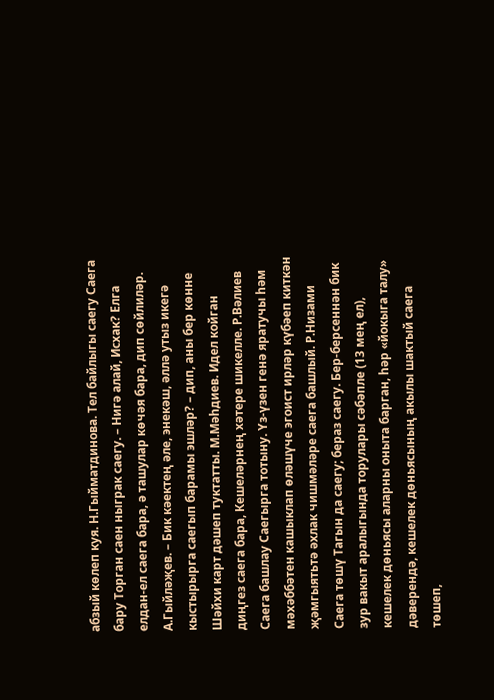абзый көлеп куя. Н.Гыйматдинова. Тел байлыгы саегу Саега бару Торган саен ныграк саегу. – Нигә алай, Исхак? Елга елдан-ел саега бара, ә ташулар көчәя бара, дип сөйлиләр. А.Гыйләҗев. – Бик кәектең әле, энекәш, әллә утыз икегә кыстырырга саегып барамы эшләр? – дип, аны бер көнне Шәйхи карт дәшеп туктатты. М.Мәһдиев. Идел койган диңгез саега бара, Кешеләрнең хәтере шикелле. Р.Вәлиев Саега башлау Саегырга тотыну. Үз-үзен генә яратучы һәм мәхәббәтен кашыклап өләшүче эгоист ирләр күбәеп киткән җәмгыятьтә әхлак чишмәләре саега башлый. Р.Низами Саега төшү Тагын да саегу; бераз саегу. Бер-берсеннән бик зур вакыт аралыгында торулары сәбәпле (13 мең ел), кешелек дөньясы аларны оныта барган, һәр «йокыга талу» дәверендә, кешелек дөньясының акылы шактый саега төшеп,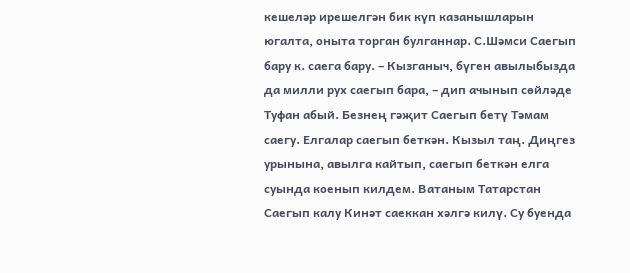кешеләр ирешелгән бик күп казанышларын югалта, оныта торган булганнар. С.Шәмси Саегып бару к. саега бару. – Кызганыч, бүген авылыбызда да милли рух саегып бара, – дип ачынып сөйләде Туфан абый. Безнең гәҗит Саегып бетү Тәмам саегу. Елгалар саегып беткән. Кызыл таң. Диңгез урынына, авылга кайтып, саегып беткән елга суында коенып килдем. Ватаным Татарстан Саегып калу Кинәт саеккан хәлгә килү. Су буенда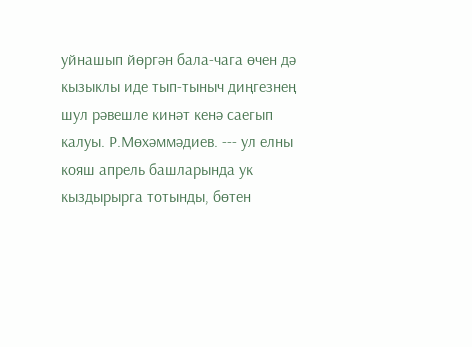уйнашып йөргән бала-чага өчен дә кызыклы иде тып-тыныч диңгезнең шул рәвешле кинәт кенә саегып калуы. Р.Мөхәммәдиев. --- ул елны кояш апрель башларында ук кыздырырга тотынды, бөтен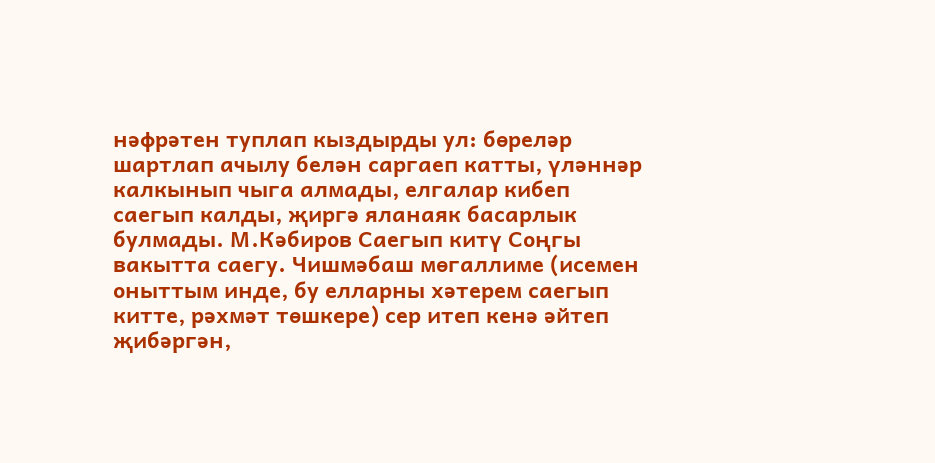нәфрәтен туплап кыздырды ул: бөреләр шартлап ачылу белән саргаеп катты, үләннәр калкынып чыга алмады, елгалар кибеп саегып калды, җиргә яланаяк басарлык булмады. М.Кәбиров Саегып китү Соңгы вакытта саегу. Чишмәбаш мөгаллиме (исемен оныттым инде, бу елларны хәтерем саегып китте, рәхмәт төшкере) сер итеп кенә әйтеп җибәргән,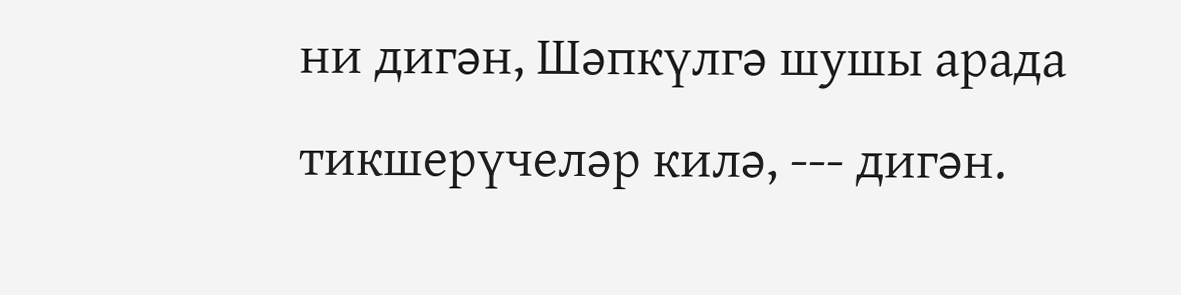ни дигән, Шәпкүлгә шушы арада тикшерүчеләр килә, --- дигән.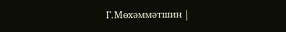Г.Мөхәммәтшин |